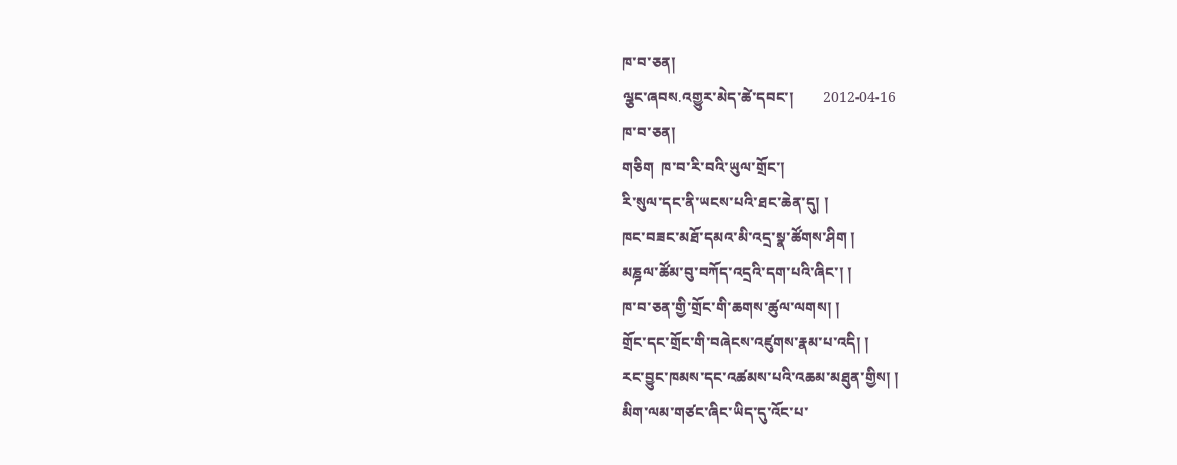ཁ་བ་ཅན།
ལྕང་ཞབས.འགྱུར་མེད་ཚེ་དབང་།        2012-04-16
ཁ་བ་ཅན།
གཅིག  ཁ་བ་རི་བའི་ཡུལ་གྲོང་།
རི་སུལ་དང་ནི་ཡངས་པའི་ཐང་ཆེན་དུ། །
ཁང་བཟང་མཐོ་དམའ་མི་འདྲ་སྣ་ཚོགས་ཤིག །
མཎྜལ་ཚོམ་བུ་བཀོད་འདྲའི་དག་པའི་ཞིང་། །
ཁ་བ་ཅན་གྱི་གྲོང་གི་ཆགས་ཚུལ་ལགས། །
གྲོང་དང་གྲོང་གི་བཞེངས་འཛུགས་རྣམ་པ་འདི། །
རང་བྱུང་ཁམས་དང་འཚམས་པའི་འཆམ་མཐུན་གྱིས། །
མིག་ལམ་གཙང་ཞིང་ཡིད་དུ་འོང་པ་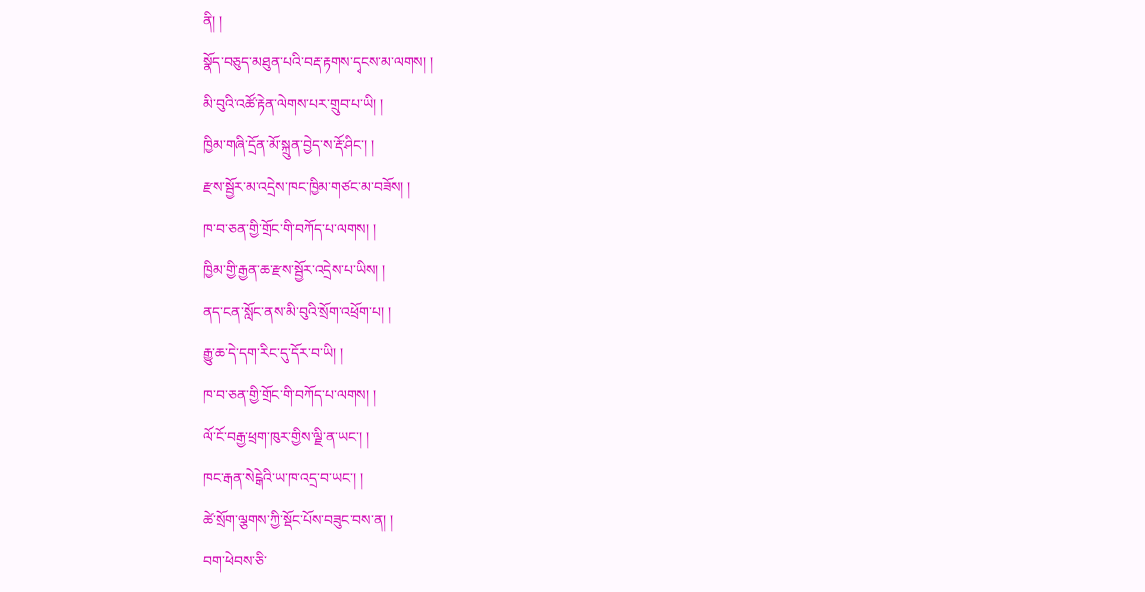ནི། །
སྣོད་བཅུད་མཐུན་པའི་བརྡ་རྟགས་དྭངས་མ་ལགས། །
མི་བུའི་འཚོ་རྟེན་ལེགས་པར་གྲུབ་པ་ཡི། །
ཁྱིམ་གཞི་དྲོན་མོ་སྐྲུན་བྱེད་ས་རྡོ་ཤིང་། །
རྫས་སྦྱོར་མ་འདྲེས་ཁང་ཁྱིམ་གཙང་མ་བཟོས། །
ཁ་བ་ཅན་གྱི་གྲོང་གི་བཀོད་པ་ལགས། །
ཁྱིམ་གྱི་རྒྱན་ཆ་རྫས་སྦྱོར་འདྲེས་པ་ཡིས། །
ནད་ངན་སློང་ནས་མི་བུའི་སྲོག་འཕྲོག་པ། །
རྒྱུ་ཆ་དེ་དག་རིང་དུ་དོར་བ་ཡི། །
ཁ་བ་ཅན་གྱི་གྲོང་གི་བཀོད་པ་ལགས། །
ལོ་ངོ་བརྒྱ་ཕྲག་ཁུར་གྱིས་ལྗི་ན་ཡང་། །
ཁང་རྒན་སེངྒེའི་ཡ་ཁ་འདྲ་བ་ཡང་། །
ཚེ་སྲོག་ལྕགས་ཀྱི་སྡོང་པོས་བཟུང་བས་ན། །
བག་ཕེབས་ཅི་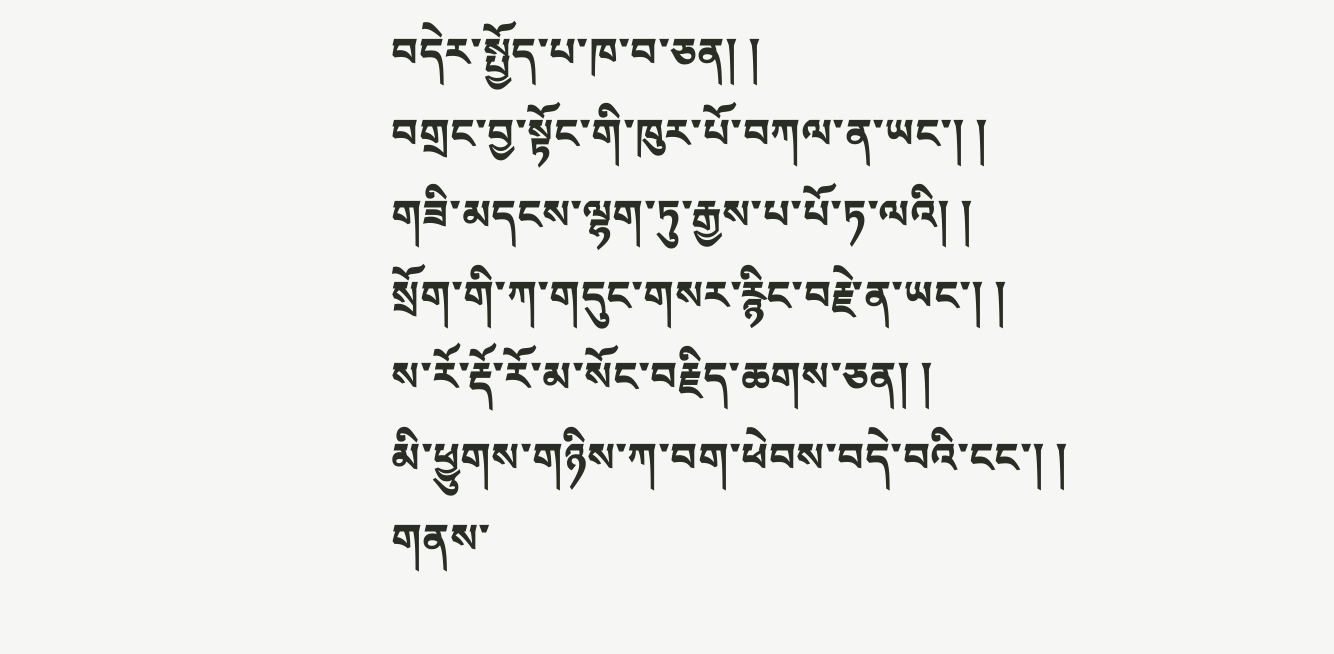བདེར་སྤྱོད་པ་ཁ་བ་ཅན། །
བགྲང་བྱ་སྟོང་གི་ཁུར་པོ་བཀལ་ན་ཡང་། །
གཟི་མདངས་ལྷག་ཏུ་རྒྱས་པ་པོ་ཏ་ལའི། །
སྲོག་གི་ཀ་གདུང་གསར་རྙིང་བརྗེ་ན་ཡང་། །
ས་རོ་རྡོ་རོ་མ་སོང་བརྗིད་ཆགས་ཅན། །
མི་ཕྱུགས་གཉིས་ཀ་བག་ཕེབས་བདེ་བའི་ངང་། །
གནས་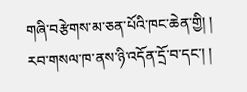གཞི་བརྩེགས་མ་ཅན་པོའི་ཁང་ཆེན་གྱི། །
རབ་གསལ་ཁ་ནས་ཉི་འདོན་དྲོ་བ་དང་། །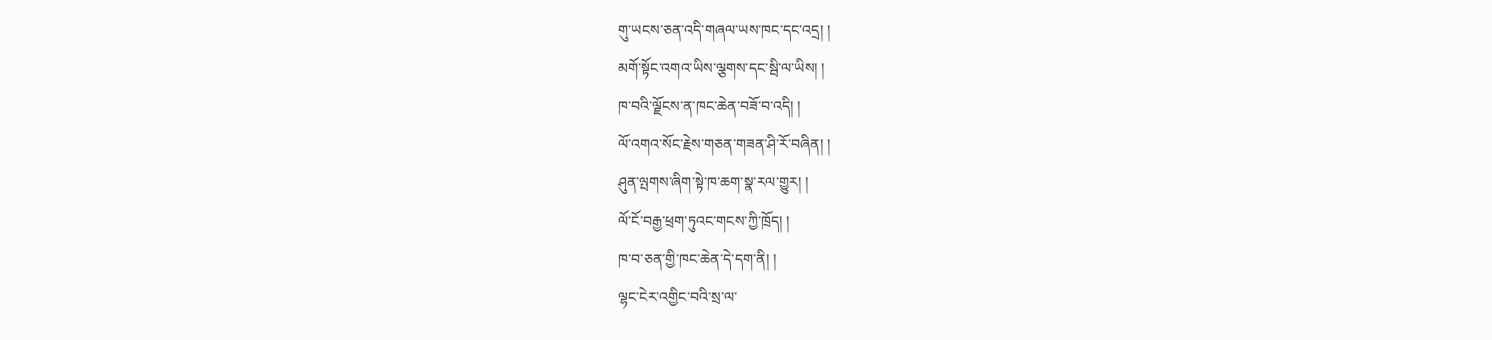གུ་ཡངས་ཅན་འདི་གཞལ་ཡས་ཁང་དང་འདྲ། །
མགོ་སྟོང་འགའ་ཡིས་ལྕགས་དང་སྦི་ལ་ཡིས། །
ཁ་བའི་ལྗོངས་ན་ཁང་ཆེན་བཟོ་བ་འདི། །
ལོ་འགའ་སོང་རྗེས་གཅན་གཟན་ཤི་རོ་བཞིན། །
ཤུན་ལྤགས་ཞིག་སྟེ་ཁ་ཆག་སྣ་རལ་གྱུར། །
ལོ་ངོ་བརྒྱ་ཕྲག་ཏུའང་གངས་ཀྱི་ཁྲོད། །
ཁ་བ་ཅན་གྱི་ཁང་ཆེན་དེ་དག་ནི། །
ལྷང་ངེར་འགྱིང་བའི་སྲ་ལ་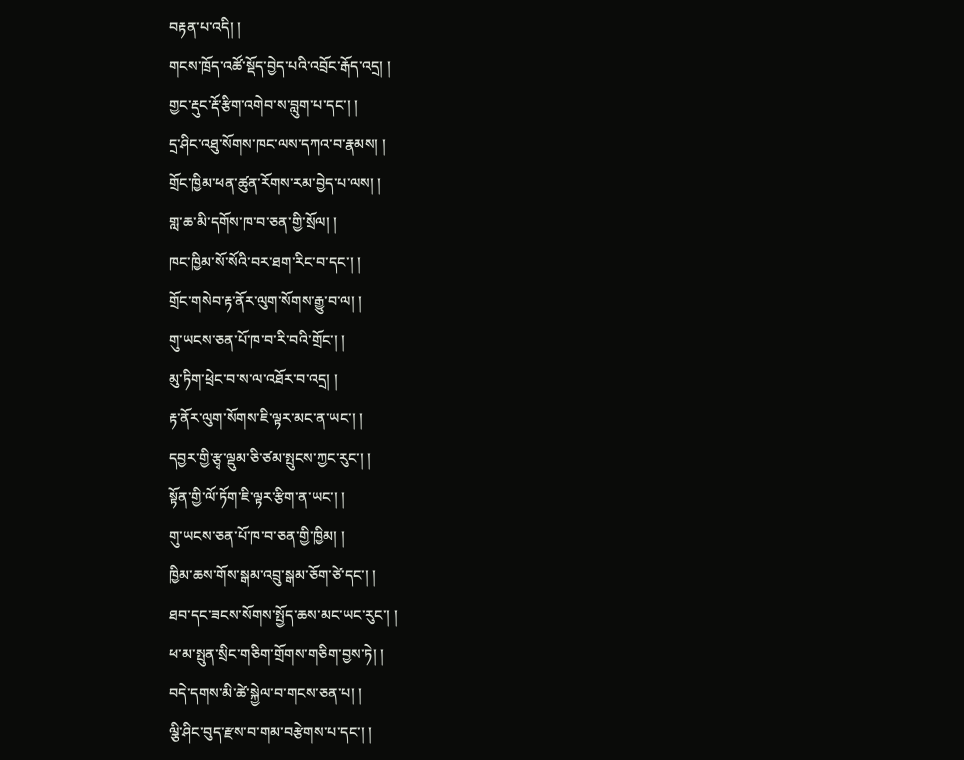བརྟན་པ་འདི། །
གངས་ཁྲོད་འཚོ་སྡོད་བྱེད་པའི་འབྲོང་རྒོད་འདྲ། །
གྱང་རྡུང་རྡོ་རྩིག་འགེབ་ས་བླུག་པ་དང་། །
དྲ་ཤིང་འཐུ་སོགས་ཁང་ལས་དཀའ་བ་རྣམས། །
གྲོང་ཁྱིམ་ཕན་ཚུན་རོགས་རམ་བྱེད་པ་ལས། །
གླ་ཆ་མི་དགོས་ཁ་བ་ཅན་གྱི་སྲོལ། །
ཁང་ཁྱིམ་སོ་སོའི་བར་ཐག་རིང་བ་དང་། །
གྲོང་གསེབ་རྟ་ནོར་ལུག་སོགས་རྒྱུ་བ་ལ། །
གུ་ཡངས་ཅན་པོ་ཁ་བ་རི་བའི་གྲོང་། །
མུ་ཏིག་ཕྲེང་བ་ས་ལ་འཐོར་བ་འདྲ། །
རྟ་ནོར་ལུག་སོགས་ཇི་ལྟར་མང་ན་ཡང་། །
དབྱར་གྱི་རྩྭ་ལྡུམ་ཅི་ཙམ་སྤུངས་ཀྱང་རུང་། །
སྟོན་གྱི་ལོ་ཏོག་ཇི་ལྟར་རྩིག་ན་ཡང་། །
གུ་ཡངས་ཅན་པོ་ཁ་བ་ཅན་གྱི་ཁྱིམ། །
ཁྱིམ་ཆས་གོས་སྒམ་འབྲུ་སྒམ་ཅོག་ཙེ་དང་། །
ཐབ་དང་ཟངས་སོགས་སྤྱོད་ཆས་མང་ཡང་རུང་། །
ཕ་མ་སྤུན་སྲིང་གཅིག་གྲོགས་གཅིག་བྱས་ཏེ། །
བདེ་དགས་མི་ཚེ་སྐྱེལ་བ་གངས་ཅན་པ། །
ལྕི་ཤིང་བུད་རྫས་བ་གམ་བརྩེགས་པ་དང་། །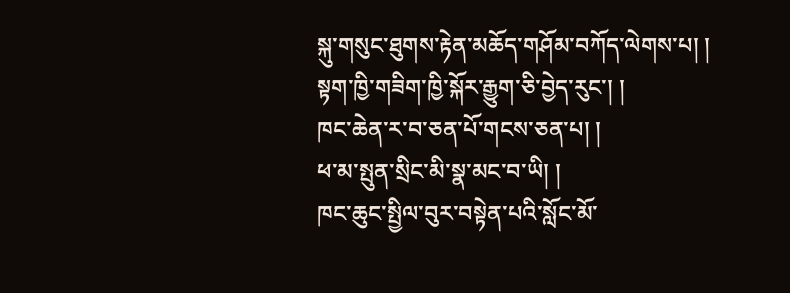སྐུ་གསུང་ཐུགས་རྟེན་མཆོད་གཤོམ་བཀོད་ལེགས་པ། །
སྟག་ཁྱི་གཟིག་ཁྱི་སྐོར་རྒྱུག་ཅི་བྱེད་རུང་། །
ཁང་ཆེན་ར་བ་ཅན་པོ་གངས་ཅན་པ། །
ཕ་མ་སྤུན་སྲིང་མི་སྣ་མང་བ་ཡི། །
ཁང་ཆུང་སྤྱིལ་བུར་བསྟེན་པའི་སློང་མོ་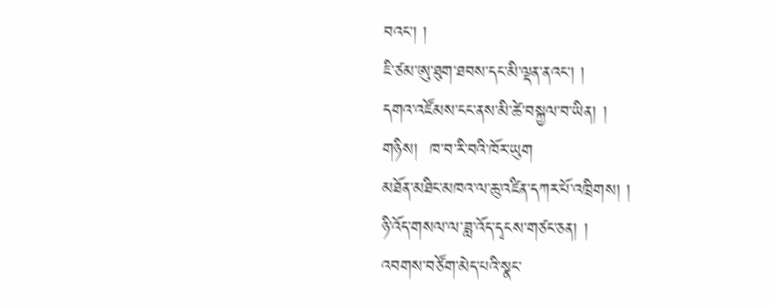བའང་། །
ཇི་ཙམ་ཨུ་ཐུག་ཐབས་དང་མི་ལྡན་ནའང་། །
དགའ་འཛོམས་ངང་ནས་མི་ཚེ་བསྐྱལ་བ་ཡིན། །
གཉིས།  ཁ་བ་རི་བའི་ཁོར་ཡུག
མཐོན་མཐིང་མཁའ་ལ་ཆུ་འཛིན་དཀར་པོ་འཁྲིགས། །
ཉི་འོད་གསལ་ལ་ཟླ་འོད་དྭངས་གཙང་ཅན། །
འབགས་བཙོག་མེད་པའི་སྣང་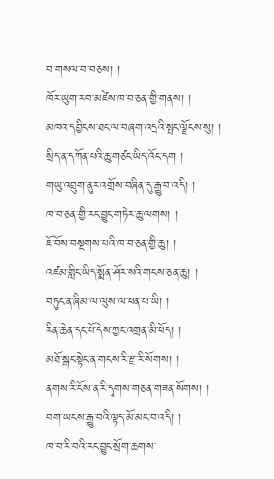བ་གསལ་བ་བཅས། །
ཁོར་ཡུག་རབ་མཛེས་ཁ་བ་ཅན་གྱི་གནས། །
མཁའ་དབྱིངས་ཐང་ལ་བཞག་འདྲའི་སྤང་ལྗོངས་སུ། །
སྲིད་ན་དཀོན་པའི་ཆུ་གཙང་ཡིད་འོང་དག །
གཡུ་འབྲུག་ནུར་འགྲོས་བཞིན་དུ་རྒྱུ་བ་འདི། །
ཁ་བ་ཅན་གྱི་རང་བྱུང་གཏེར་ཆུ་ལགས། །
ཇོ་བོས་བསྔགས་པའི་ཁ་བ་ཅན་གྱི་ཆུ། །
འཛམ་གླིང་ཡིད་སྨོན་ཤོར་སའི་གངས་ཅན་ཆུ། །
བཏུང་ན་ཞིམ་ལ་ལུས་ལ་ཕན་པ་ཡི། །
རིན་ཆེན་དང་པོ་དེས་ཀྱང་འགྲན་མི་ཕོད། །
མཐོ་སྒང་སྟེང་ན་གངས་རི་རྫ་རི་སོགས། །
ནགས་རི་ངོས་ན་རི་དྭགས་གཅན་གཟན་སོགས། །
བག་ཡངས་རྒྱུ་བའི་ལྟད་མོ་མང་བ་འདི། །
ཁ་བ་རི་བའི་རང་བྱུང་སྲོག་ཆགས་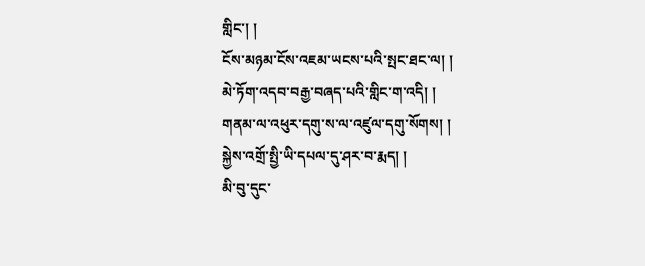གླིང་། །
ངོས་མཉམ་ངོས་འཇམ་ཡངས་པའི་སྤང་ཐང་ལ། །
མེ་ཏོག་འདབ་བརྒྱ་བཞད་པའི་གླིང་ག་འདི། །
གནམ་ལ་འཕུར་དགུ་ས་ལ་འཛུལ་དགུ་སོགས། །
སྐྱེས་འགྲོ་སྤྱི་ཡི་དཔལ་དུ་ཤར་བ་རྨད། །
མི་བུ་དུང་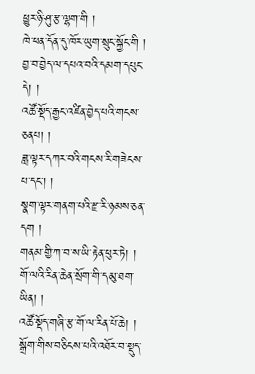ཕྱུར་ཉི་ཤུ་རྩ་ལྷག་གི །
ཁེ་ཕན་དོན་དུ་ཁོར་ཡུག་སྲུང་སྐྱོང་གི །
བྱ་བ་བྱེད་ལ་དཔའ་བའི་དམག་དཔུང་དེ། །
འཚོ་སྡོད་རྒྱང་འཛིན་བྱེད་པའི་གངས་ཅནཔ། །
ཟླ་ལྟར་དཀར་བའི་གངས་རི་གཟེངས་པ་དང་། །
སྣག་ལྟར་གནག་པའི་རྫ་རི་ཉམས་ཅན་དག །
གནམ་གྱི་ཀ་བ་ས་ཡི་རྟེན་ཕུར་ཏེ། །
གོ་ལའི་རིན་ཆེན་སྲོག་གི་དམུ་ཐག་ཡིན། །
འཚོ་སྡོད་གཞི་རྩ་གོ་ལ་རིན་པོ་ཆེ། །
སྒྲོག་གིས་བཅིངས་པའི་འཐོར་བ་སྡུད་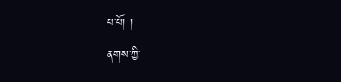པ་པོ། །
ནགས་ཀྱི་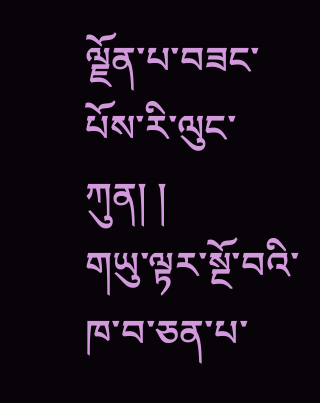ལྗོན་པ་བཟང་པོས་རི་ལུང་ཀུན། །
གཡུ་ལྟར་སྔོ་བའི་ཁ་བ་ཅན་པ་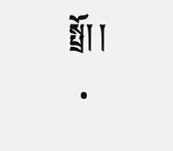སྤྲོ། །
  •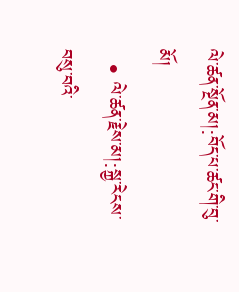ལེ་ཚན་སྔོན་མ།:བོད་པ་ཚང་གི་བུ་མོ།
  • ལེ་ཚན་རྗེས་མ།:སྐྱ་རེངས་བསུ་བའི་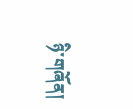ཉི་གཞོན།